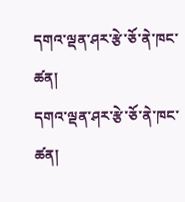དགའ་ལྡན་ཤར་རྩེ་ཅོ་ནེ་ཁང་ཚན།
དགའ་ལྡན་ཤར་རྩེ་ཅོ་ནེ་ཁང་ཚན།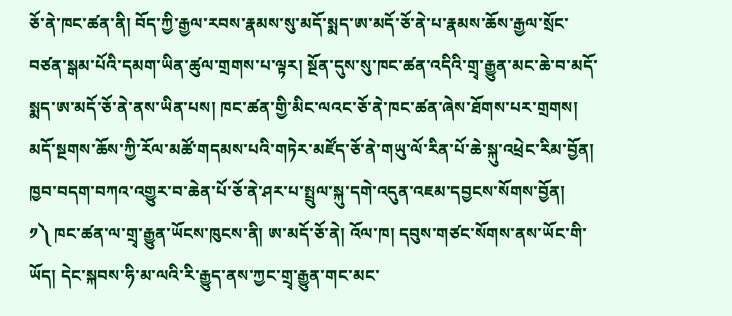ཅོ་ནེ་ཁང་ཚན་ནི། བོད་ཀྱི་རྒྱལ་རབས་རྣམས་སུ་མདོ་སྨད་ཨ་མདོ་ཅོ་ནེ་པ་རྣམས་ཆོས་རྒྱལ་སྲོང་བཙན་སྒམ་པོའི་དམག་ཡིན་ཚུལ་གྲགས་པ་ལྟར། སྔོན་དུས་སུ་ཁང་ཚན་འདིའི་གྲྭ་རྒྱུན་མང་ཆེ་བ་མདོ་སྨད་ཨ་མདོ་ཅོ་ནེ་ནས་ཡིན་པས། ཁང་ཚན་གྱི་མིང་ལའང་ཅོ་ནེ་ཁང་ཚན་ཞེས་ཐོགས་པར་གྲགས། མདོ་སྔགས་ཆོས་ཀྱི་རོལ་མཚོ་གདམས་པའི་གཏེར་མཛོད་ཅོ་ནེ་གཡུ་ལོ་རིན་པོ་ཆེ་སྐུ་འཕྲེང་རིམ་བྱོན། ཁྱབ་བདག་བཀའ་འགྱུར་བ་ཆེན་པོ་ཅོ་ནེ་ཤར་པ་སྤྲུལ་སྐུ་དགེ་འདུན་འཇམ་དབྱངས་སོགས་བྱོན།
༡༽ ཁང་ཚན་ལ་གྲྭ་རྒྱུན་ཡོངས་ཁུངས་ནི། ཨ་མདོ་ཅོ་ནེ། འོལ་ཁ། དབུས་གཙང་སོགས་ནས་ཡོང་གི་ཡོད། དེང་སྐབས་ཧི་མ་ལའི་རི་རྒྱུད་ནས་ཀྱང་གྲྭ་རྒྱུན་གང་མང་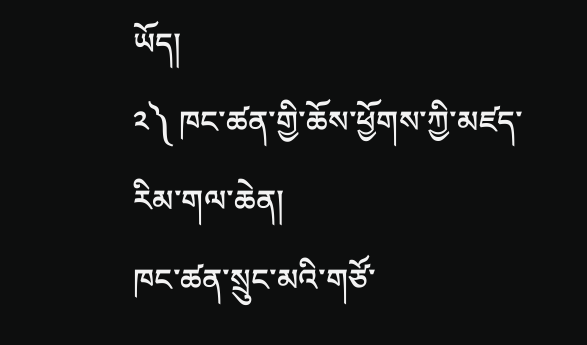ཡོད།
༢༽ ཁང་ཚན་གྱི་ཆོས་ཕྱོགས་ཀྱི་མཛད་རིམ་གལ་ཆེན།
ཁང་ཚན་སྲུང་མའི་གཙོ་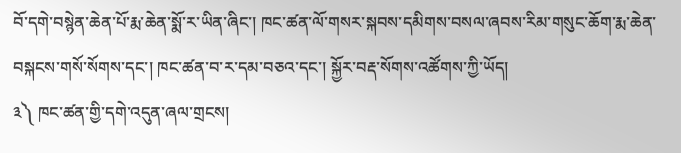བོ་དགེ་བསྙེན་ཆེན་པོ་རྨ་ཆེན་སྨོ་ར་ཡིན་ཞིང་། ཁང་ཚན་ལོ་གསར་སྐབས་དམིགས་བསལ་ཞབས་རིམ་གསུང་ཆོག་རྨ་ཆེན་བསྐངས་གསོ་སོགས་དང་། ཁང་ཚན་བ་ར་དམ་བཅའ་དང་། སྐྱོར་བརྡ་སོགས་འཚོགས་ཀྱི་ཡོད།
༣༽ ཁང་ཚན་གྱི་དགེ་འདུན་ཞལ་གྲངས།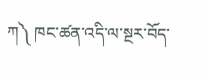ཀ༽ ཁང་ཚན་འདི་ལ་སྔར་བོད་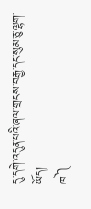དུ་དགེ་འདུན་པའི་ཞལ་གྲངས་བརྒྱ་དང་སུམ་ཅུ་ལྷག་ཡོད།
ཁ༽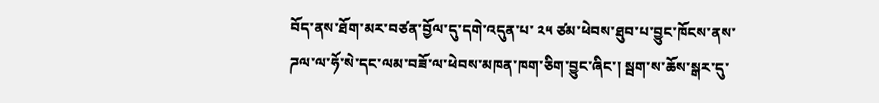བོད་ནས་ཐོག་མར་བཙན་བྱོལ་དུ་དགེ་འདུན་པ་ ༢༥ ཙམ་ཕེབས་ཐུབ་པ་བྱུང་ཁོངས་ནས་ཌལ་ལ་ཧོ་སེ་དང་ལམ་བཟོ་ལ་ཕེབས་མཁན་ཁག་ཅིག་བྱུང་ཞིང་། སྦག་ས་ཆོས་སྒར་དུ་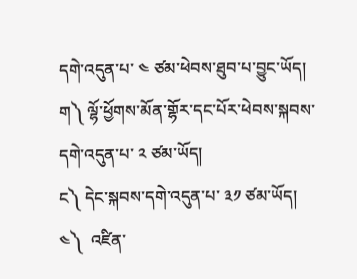དགེ་འདུན་པ་ ༤ ཙམ་ཕེབས་ཐུབ་པ་བྱུང་ཡོད།
ག༽ ལྷོ་ཕྱོགས་མོན་གྷོར་དང་པོར་ཕེབས་སྐབས་དགེ་འདུན་པ་ ༢ ཙམ་ཡོད།
ང༽ དེང་སྐབས་དགེ་འདུན་པ་ ༣༡ ཙམ་ཡོད།
༤༽  འཛིན་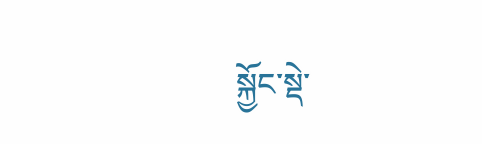སྐྱོང་སྡེ་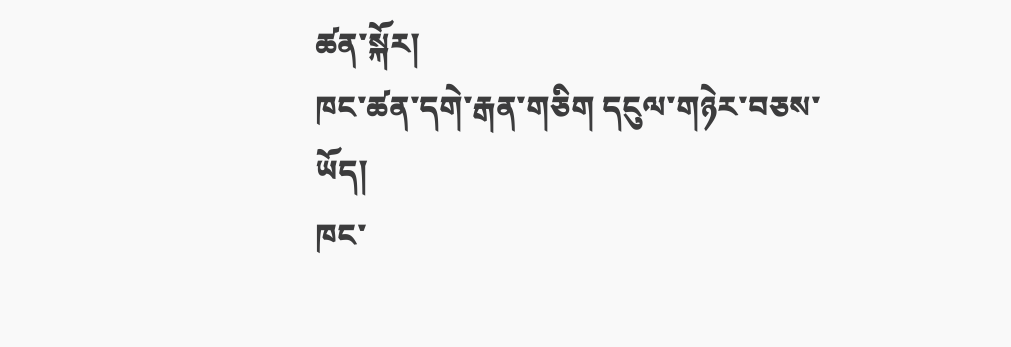ཚན་སྐོར།
ཁང་ཚན་དགེ་རྒན་གཅིག དངུལ་གཉེར་བཅས་ཡོད།
ཁང་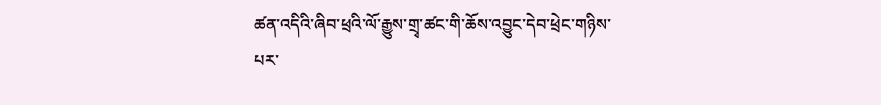ཚན་འདིའི་ཞིབ་ཕྲའི་ལོ་རྒྱུས་གྲྭ་ཚང་གི་ཆོས་འབྱུང་དེབ་ཕྲེང་གཉིས་པར་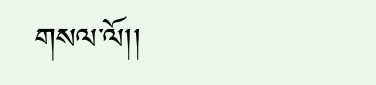གསལ་ལོ།།